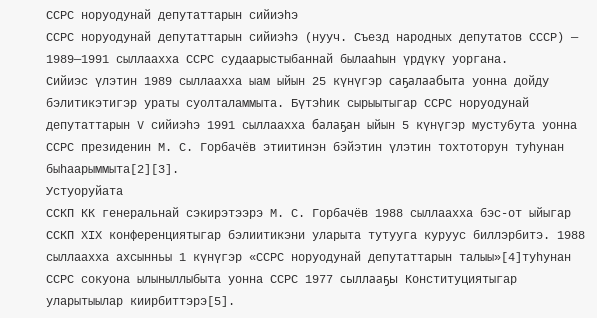ССРС норуодунай депутаттарын сийиэһэ
ССРС норуодунай депутаттарын сийиэһэ (нууч. Съезд народных депутатов СССР) — 1989—1991 сыллаахха ССРС судаарыстыбаннай былааһын үрдүкү уоргана.
Сийиэс үлэтин 1989 сыллаахха ыам ыйын 25 күнүгэр саҕалаабыта уонна дойду бэлитикэтигэр ураты суолталаммыта. Бүтэһик сырыытыгар ССРС норуодунай депутаттарын V сийиэһэ 1991 сыллаахха балаҕан ыйын 5 күнүгэр мустубута уонна ССРС президенин М. С. Горбачёв этиитинэн бэйэтин үлэтин тохтоторун туһунан быһаарыммыта[2][3].
Устуоруйата
ССКП КК генеральнай сэкирэтээрэ М. С. Горбачёв 1988 сыллаахха бэс-от ыйыгар ССКП XIX конференциятыгар бэлиитикэни уларыта тутууга куруус биллэрбитэ. 1988 сыллаахха ахсынньы 1 күнүгэр «ССРС норуодунай депутаттарын талыы»[4]туһунан ССРС сокуона ылыныллыбыта уонна ССРС 1977 сыллааҕы Конституциятыгар уларытыылар киирбиттэрэ[5].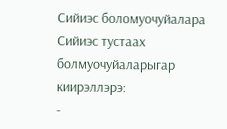Сийиэс боломуочуйалара
Сийиэс тустаах болмуочуйаларыгар киирэллэрэ:
-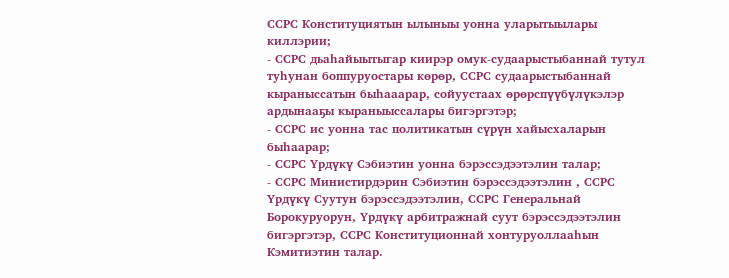ССРС Конституциятын ылыныы уонна уларытыылары киллэрии;
- ССРС дьаһайыытыгар киирэр омук-судаарыстыбаннай тутул туһунан боппуруостары көрөр, ССРС судаарыстыбаннай кыраныссатын быһааарар, сойуустаах өрөрспүүбүлүкэлэр ардынааҕы кыраныыссалары бигэргэтэр;
- ССРС ис уонна тас политикатын сүрүн хайысхаларын быһаарар;
- ССРС Үрдүкү Сэбиэтин уонна бэрэссэдээтэлин талар;
- ССРС Министирдэрин Сэбиэтин бэрэссэдээтэлин , ССРС Үрдүкү Суутун бэрэссэдээтэлин, ССРС Генеральнай Борокуруорун, Үрдүкү арбитражнай суут бэрэссэдээтэлин бигэргэтэр, ССРС Конституционнай хонтуруоллааһын Кэмитиэтин талар.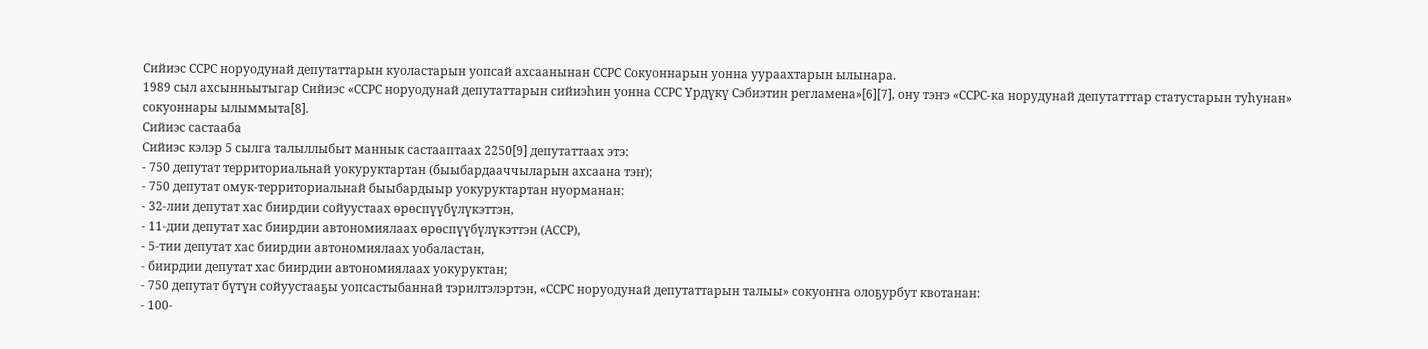Сийиэс ССРС норуодунай депутаттарын куоластарын уопсай ахсаанынан ССРС Сокуоннарын уонна уураахтарын ылынара.
1989 сыл ахсынньытыгар Сийиэс «ССРС норуодунай депутаттарын сийиэһин уонна ССРС Үрдүкү Сэбиэтин регламена»[6][7], ону тэҥэ «ССРС-ка норудунай депутатттар статустарын туһунан» сокуоннары ылыммыта[8].
Сийиэс састааба
Сийиэс кэлэр 5 сылга талыллыбыт маннык састааптаах 2250[9] депутаттаах этэ:
- 750 депутат территориальнай уокуруктартан (быыбардааччыларын ахсаана тэҥ);
- 750 депутат омук-территориальнай быыбардыыр уокуруктартан нуорманан:
- 32-лии депутат хас биирдии сойуустаах өрөспүүбүлүкэттэн,
- 11-дии депутат хас биирдии автономиялаах өрөспүүбүлүкэттэн (АССР),
- 5-тии депутат хас биирдии автономиялаах уобаластан,
- биирдии депутат хас биирдии автономиялаах уокуруктан;
- 750 депутат бүтүн сойуустааҕы уопсастыбаннай тэрилтэлэртэн, «ССРС норуодунай депутаттарын талыы» сокуоҥҥа олоҕурбут квотанан:
- 100-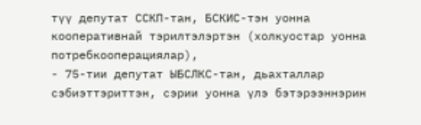түү депутат ССКП-тан, БСКИС-тэн уонна кооперативнай тэрилтэлэртэн (холкуостар уонна потребкооперациялар),
- 75-тии депутат ЫБСЛКС-тан, дьахталлар сэбиэттэриттэн, сэрии уонна үлэ бэтэрээннэрин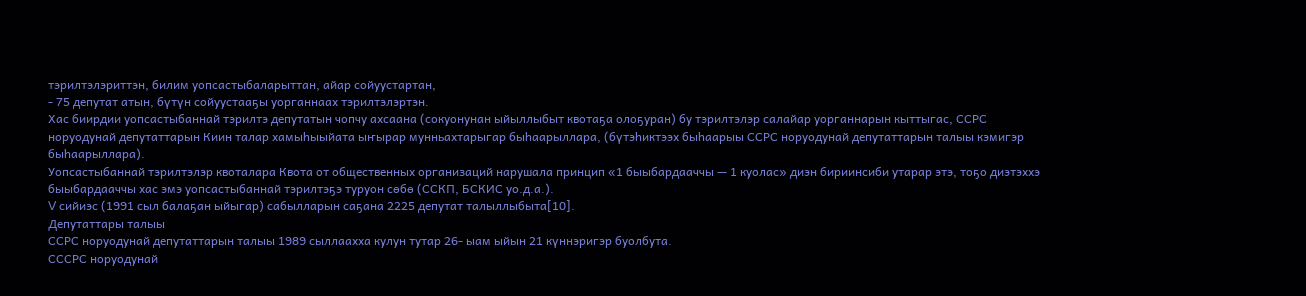тэрилтэлэриттэн, билим уопсастыбаларыттан, айар сойуустартан,
- 75 депутат атын, бүтүн сойуустааҕы уорганнаах тэрилтэлэртэн.
Хас биирдии уопсастыбаннай тэрилтэ депутатын чопчу ахсаана (сокуонунан ыйыллыбыт квотаҕа олоҕуран) бу тэрилтэлэр салайар уорганнарын кыттыгас, ССРС норуодунай депутаттарын Киин талар хамыһыыйата ыҥырар мунньахтарыгар быһаарыллара, (бүтэһиктээх быһаарыы ССРС норуодунай депутаттарын талыы кэмигэр быһаарыллара).
Уопсастыбаннай тэрилтэлэр квоталара Квота от общественных организаций нарушала принцип «1 быыбардааччы — 1 куолас» диэн бириинсиби утарар этэ, тоҕо диэтэххэ быыбардааччы хас эмэ уопсастыбаннай тэрилтэҕэ туруон сөбө (ССКП, БСКИС уо.д.а.).
V сийиэс (1991 сыл балаҕан ыйыгар) сабылларын саҕана 2225 депутат талыллыбыта[10].
Депутаттары талыы
ССРС норуодунай депутаттарын талыы 1989 сыллаахха кулун тутар 26- ыам ыйын 21 күннэригэр буолбута.
СССРС норуодунай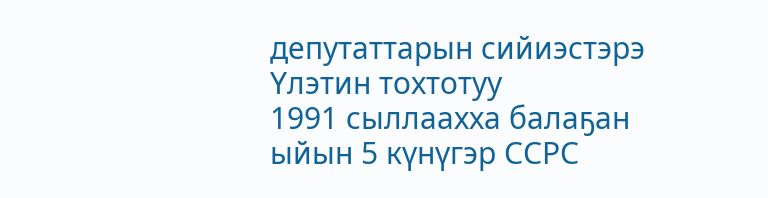депутаттарын сийиэстэрэ
Үлэтин тохтотуу
1991 сыллаахха балаҕан ыйын 5 күнүгэр ССРС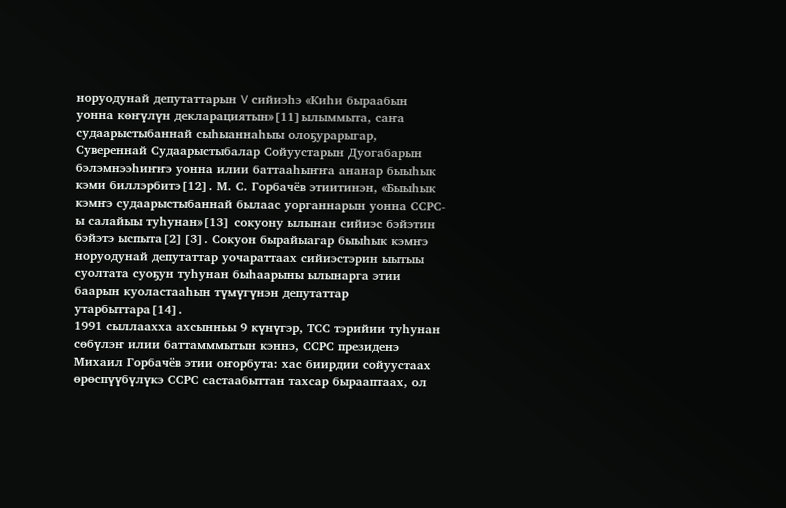норуодунай депутаттарын V сийиэһэ «Киһи быраабын уонна көҥүлүн декларациятын»[11]ылыммыта, саҥа судаарыстыбаннай сыһыаннаһыы олоҕурарыгар, Сувереннай Судаарыстыбалар Сойуустарын Дуогабарын бэлэмнээһиҥҥэ уонна илии баттааһыҥҥа ананар быыһык кэми биллэрбитэ[12]. М. С. Горбачёв этиитинэн, «Быыһык кэмҥэ судаарыстыбаннай былаас уорганнарын уонна ССРС-ы салайыы туһунан»[13] сокуону ылынан сийиэс бэйэтин бэйэтэ ыспыта[2][3]. Сокуон бырайыагар быыһык кэмҥэ норуодунай депутаттар уочараттаах сийиэстэрин ыытыы суолтата суоҕун туһунан быһаарыны ылынарга этии баарын куоластааһын түмүгүнэн депутаттар утарбыттара[14].
1991 сыллаахха ахсынньы 9 күнүгэр, ТСС тэрийии туһунан сөбүлэҥ илии баттамммытын кэннэ, ССРС президенэ Михаил Горбачёв этии оҥорбута: хас биирдии сойуустаах өрөспүүбүлүкэ ССРС састаабыттан тахсар бырааптаах, ол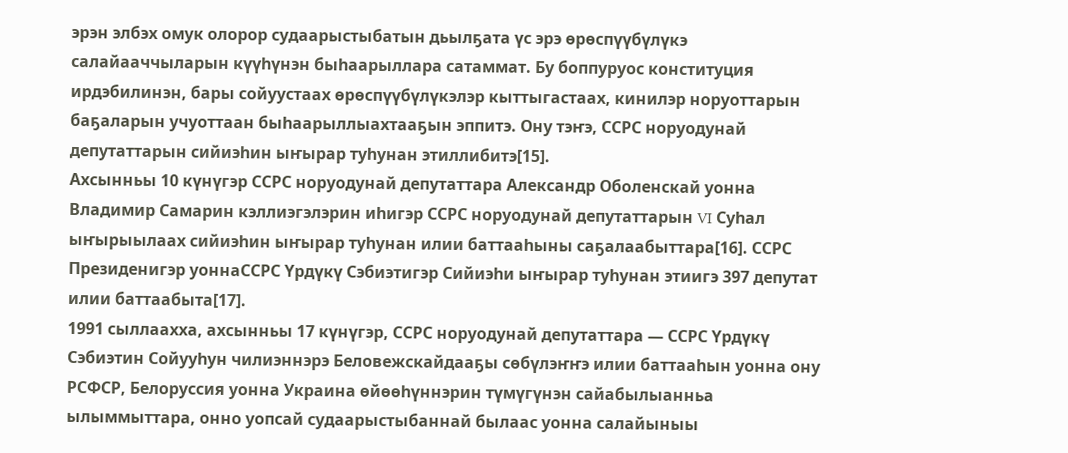эрэн элбэх омук олорор судаарыстыбатын дьылҕата үс эрэ өрөспүүбүлүкэ салайааччыларын күүһүнэн быһаарыллара сатаммат. Бу боппуруос конституция ирдэбилинэн, бары сойуустаах өрөспүүбүлүкэлэр кыттыгастаах, кинилэр норуоттарын баҕаларын учуоттаан быһаарыллыахтааҕын эппитэ. Ону тэҥэ, ССРС норуодунай депутаттарын сийиэһин ыҥырар туһунан этиллибитэ[15].
Ахсынньы 10 күнүгэр ССРС норуодунай депутаттара Александр Оболенскай уонна Владимир Самарин кэллиэгэлэрин иһигэр ССРС норуодунай депутаттарын VI Суһал ыҥырыылаах сийиэһин ыҥырар туһунан илии баттааһыны саҕалаабыттара[16]. ССРС Президенигэр уоннаССРС Үрдүкү Сэбиэтигэр Сийиэһи ыҥырар туһунан этиигэ 397 депутат илии баттаабыта[17].
1991 сыллаахха, ахсынньы 17 күнүгэр, ССРС норуодунай депутаттара — ССРС Үрдүкү Сэбиэтин Сойууһун чилиэннэрэ Беловежскайдааҕы сөбүлэҥҥэ илии баттааһын уонна ону РСФСР, Белоруссия уонна Украина өйөөһүннэрин түмүгүнэн сайабылыанньа ылыммыттара, онно уопсай судаарыстыбаннай былаас уонна салайыныы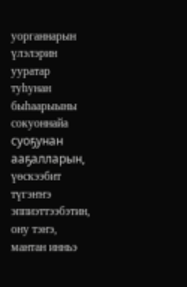уорганнарын үлэлэрин ууратар туһунан быһаарыыны сокуоннайа суоҕунан ааҕалларын, үөскээбит түгэҥҥэ эппиэттээбэтин, ону тэҥэ, мантан инньэ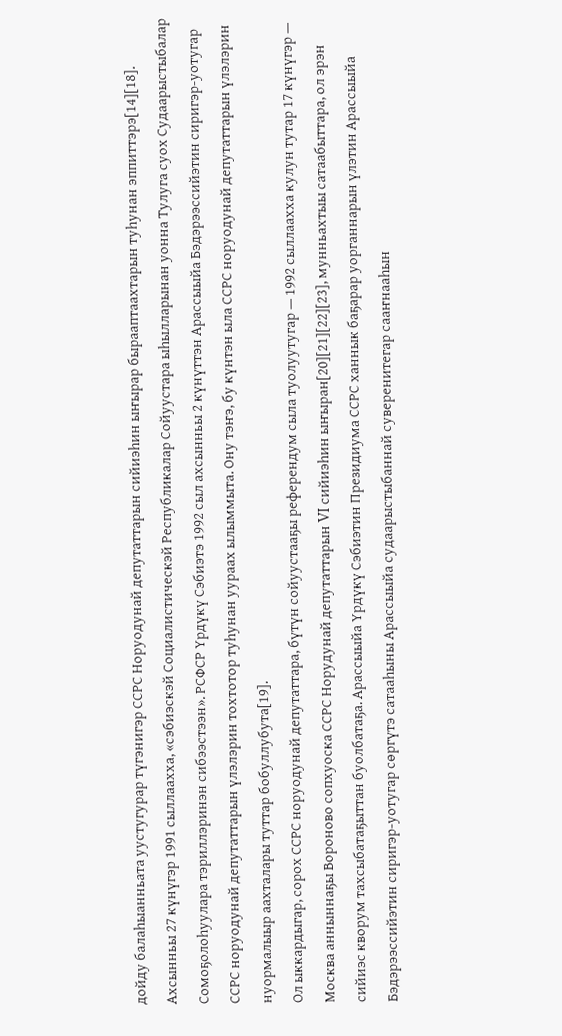дойду балаһыанньата уустугурар түгэнигэр ССРС Норуодунай депутаттарын сийиэһин ыҥырар бырааптаахтарын туһунан эппиттэрэ[14][18].
Ахсынньы 27 күнүгэр 1991 сыллаахха, «сэбиэскэй Социалистическэй Республикалар Сойуустара ыһылларынан уонна Тулуга суох Судаарыстыбалар Сомоҕолоһуулара тэриллэринэн сибээстээн». РСФСР Үрдүкү Сэбиэтэ 1992 сыл ахсынньы 2 күнүттэн Арассыыйа Бэдэрээссийэтин сиригэр-уотугар ССРС норуодунай депутаттарын үлэлэрин тохтотор туһунан уураах ылыммыта. Ону тэҥэ, бу күнтэн ыла ССРС норуодунай депутаттарын үлэлэрин нуормалыыр аахталары туттар бобуллубута[19].
Ол ыккардыгар, сорох ССРС норуодунай депутаттара, бүтүн сойуустааҕы референдум сыла туолуутугар — 1992 сыллаахха кулун тутар 17 күнүгэр — Москва анныннаҕы Вороново сопхуоска ССРС Норудунай депутаттарын VI сийиэһин ыҥыран[20][21][22][23], мунньахтыы сатаабыттара, ол эрэн сийиэс кворум тахсыбатаҕыттан буолбатаҕа. Арассыыйа Үрдүкү Сэбиэтин Президиума ССРС ханнык баҕарар уорганнарын үлэтин Арассыыйа Бэдэрээссийэтин сиригэр-уотугар сөргүтэ сатааһыны Арассыыйа судаарыстыбаннай суверенитегар сааҥнааһын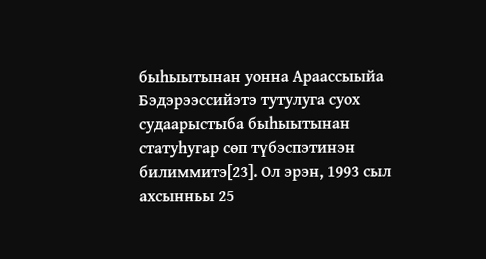быһыытынан уонна Араассыыйа Бэдэрээссийэтэ тутулуга суох судаарыстыба быһыытынан статуһугар сөп түбэспэтинэн билиммитэ[23]. Ол эрэн, 1993 сыл ахсынньы 25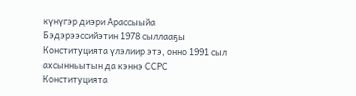күнүгэр диэри Арассыыйа Бэдэрээссийэтин 1978 сыллааҕы Конституцията үлэлиир этэ, онно 1991 сыл ахсынньытын да кэннэ ССРС Конституцията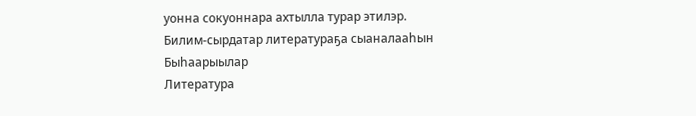уонна сокуоннара ахтылла турар этилэр.
Билим-сырдатар литератураҕа сыаналааһын
Быһаарыылар
Литература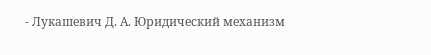- Лукашевич Д. А. Юридический механизм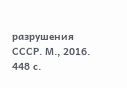разрушения СССР. М., 2016. 448 с.